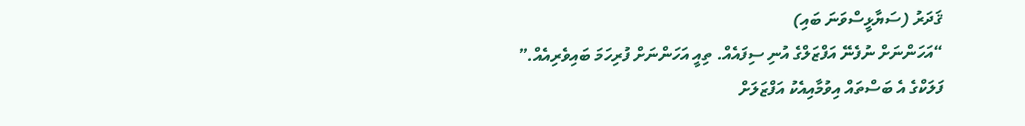ޤަދަރު (ސަޔާޅީސްވަނަ ބައި)
“އަހަންނަށް ނުފެނޭ އަފްޒަލްގެ އުނި ސިފައެއް. ތިއީ އަހަންނަށް ފުރިހަމަ ބައިވެރިއެއް.”
ފަލަކްގެ އެ ބަސްތައް އިވުމާއިއެކު އަފްޒަލަށް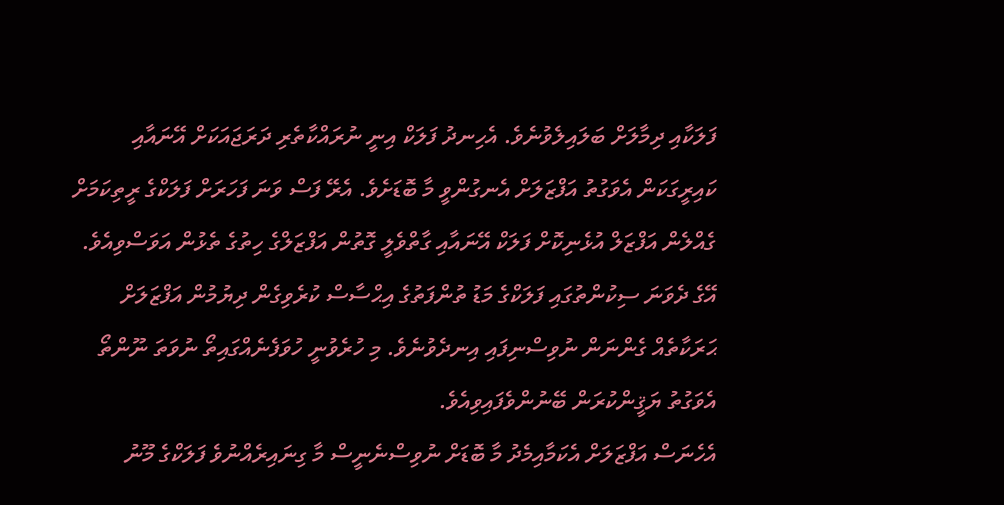ފަލަކާއި ދިމާލަށް ބަލައިލެވުނެވެ. އެހިނދު ފަލަކް އިނީ ނުރައްކާތެރި ދަރަޖައަކަށް އޭނައާއި ކައިރީގަކަން އެވަގުތު އަފްޒަލަށް އެނގުންވީ މާ ބޮޑަށެވެ. އެރޭ ފަސް ވަނަ ފަހަރަށް ފަލަކްގެ ރީތިކަމަށް ގެއްލެން އަފްޒަލް އުޅެނިކޮށް ފަލަކް އޭނައާއި ގާތްވެލީ ގޮތުން އަފްޒަލްގެ ހިތުގެ ތެޅުން އަވަސްވިއެވެ. އޭގެ ދެވަނަ ސިކުންތުގައި ފަލަކްގެ މަޑު ތުންފަތުގެ އިޙްސާސް ކުރެވިގެން ދިޔުމުން އަފްޒަލަށް ޙަރަކާތެއް ގެންނަން ނުވިސްނިފައި އިނދެވުނެވެ. މި ހުރެވުނީ ހުވަފެނެއްގައިތޯ ނުވަތަ ނޫންތޯ އެވަގުތު ޔަޤީންކުރަން ބޭނުންވެފައިވިއެވެ.
އެހެނަސް އަފްޒަލަށް އެކަމާއިމެދު މާ ބޮޑަށް ނުވިސްނެނީސް މާ ގިނައިރެއްނުވެ ފަލަކްގެ މޫނު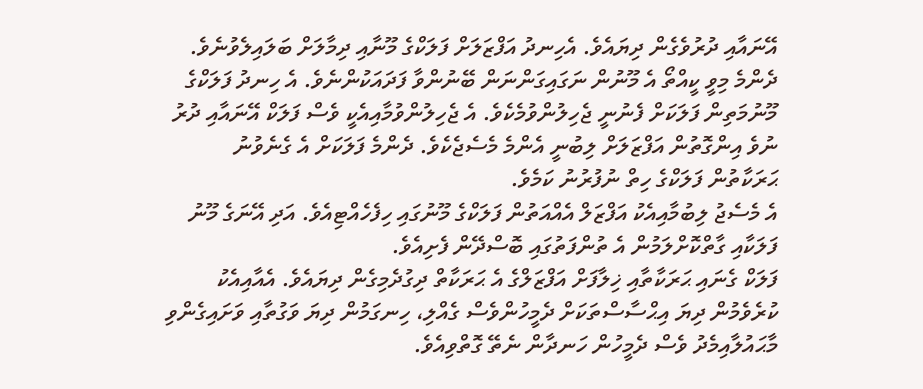އޭނައާއި ދުރުވެގެން ދިޔައެވެ. އެހިނދު އަފްޒަލަށް ފަލަކްގެ މޫނާއި ދިމާލަށް ބަލައިލެވުނެވެ. ދެންމެ މިވީ ކީއްތޯ އެ މޫނުން ނަގައިގަންނަން ބޭނުންވާ ފަދައަކުންނެވެ. އެ ހިނދު ފަލަކްގެ މޫނުމަތިން ފަލަކަށް ފެނުނީ ޖެހިލުންވުމެކެވެ. އެ ޖެހިލުންވުމާއިއެކީ ވެސް ފަލަކް އޭނައާއި ދުރު ނުވެ އިންގޮތުން އަފްޒަލަށް ލިބުނީ އެންމެ މެސެޖެކެވެ. ދެންމެ ފަލަކަށް އެ ގެނެވުނު ޙަރަކާތުން ފަލަކްގެ ހިތް ނުފުރުނު ކަމެވެ.
އެ މެސެޖު ލިބުމާއިއެކު އަފްޒަލް އެއްއަތުން ފަލަކްގެ މޫނުގައި ހިފެހެއްޓިއެވެ. އަދި އޭނަގެ މޫނު ފަލަކާއި ގާތްކޮށްލަމުން އެ ތުންފަތުގައި ބޮސްދޭން ފެށިއެވެ.
ފަލަކް ގެނައި ޙަރަކާތާއި ޚިލާފަށް އަފްޒަލްގެ އެ ޙަރަކާތް ދިގުދެމިގެން ދިޔައެވެ. އެއާއިއެކު ކުރެވެމުން ދިޔަ އިޙްސާސްތަކަށް ދެމީހުންވެސް ގެއްލި، ހިނގަމުން ދިޔަ ވަގުތާއި ވަށައިގެންވި މާޙައުލާއިމެދު ވެސް ދެމީހުން ހަނދާން ނެތޭ ގޮތްވިއެވެ.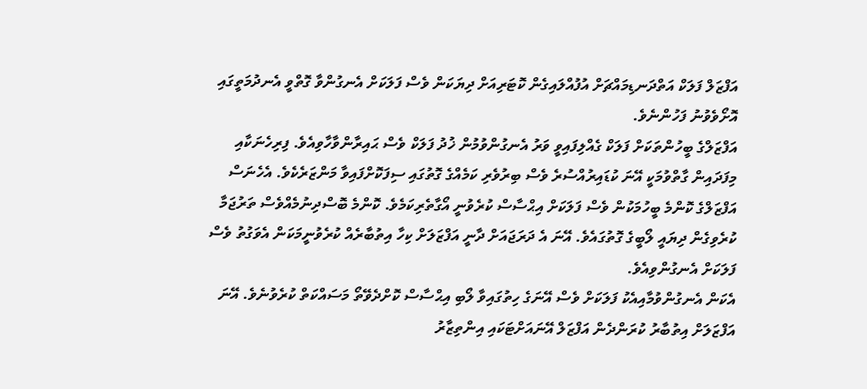އަފްޒަލް ފަލަކް އަތްދަނޑިމައްޗަށް އުފުއްލައިގެން ކޮޓަރިއަށް ދިޔަކަން ވެސް ފަލަކަށް އެނގުންވާ ގޮތްވީ އެނދުމަތީގައި އޮށޯވެވުނު ފަހުންނެވެ.
އަފްޒަލްގެ ބީހުންތަކަށް ފަލަކް ގެއްލިފައިވީ ވަރު އެނގުންވުމުން ޚުދު ފަލަކް ވެސް ޙައިރާންވާހާވިއެވެ. ފިރިހެނަކާއި މިފަދައިން ގާތްވުމަކީ އޭނަ ކުޑައިރުއްސުރެ ވެސް ބިރުވެރި ކަމެއްގެ ގޮތުގައި ސިފަކޮށްފައިވާ މަންޒަރެކެވެ. އެހެނަސް އަފްޒަލްގެ ކޮންމެ ބީހުމަކުން ވެސް ފަލަކަށް އިޙްސާސް ކުރެވުނީ އޯގާތެރިކަމެވެ. ކޮންމެ ބޮސްދިނުމެއްވެސް ތަރުޖަމާ ކުރެވިގެން ދިޔައީ ލޯބީގެ ގޮތުގައެވެ. އޭނަ އެ ދަރަޖައަށް ދާނީ އަފްޒަލަށް ކިހާ އިތުބާރެއް ކުރެވުނީމަކަން އެވަގުތު ވެސް ފަލަކަށް އެނގުންވިއެވެ.
އެކަން އެނގުންވުމާއިއެކު ފަލަކަށް ވެސް އޭނަގެ ހިތުގައިވާ ލޯބި އިޙްސާސް ކޮށްދެވޭތޯ މަސައްކަތް ކުރެވުނެވެ. އޭނަ އަފްޒަލަށް އިތުބާރު ކުރަންދެން އަފްޒަލް އޭނައަށްޓަކައި އިންތިޒާރު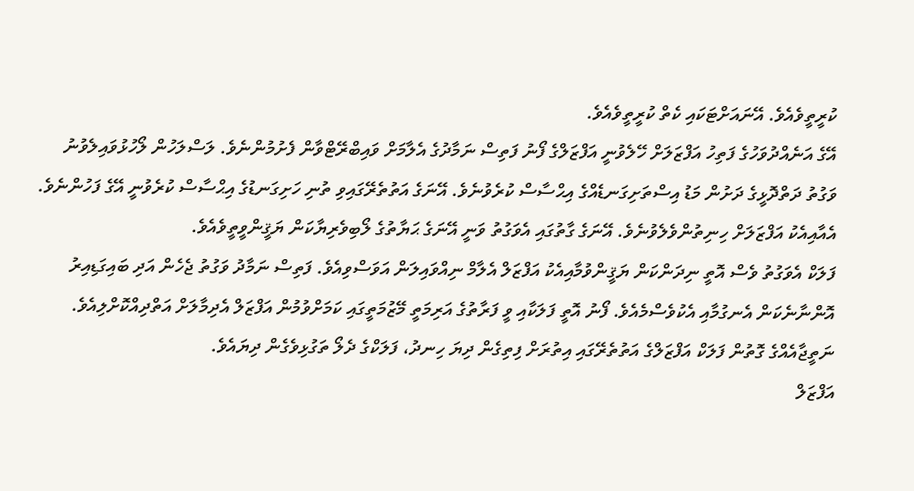ކުރީތީވެއެވެ. އޭނައަށްޓަކައި ކެތް ކުރީތީވެއެވެ.
އޭގެ އަނެއްދުވަހުގެ ފަތިހު އަފްޒަލަށް ހޭލެވުނީ އަފްޒަލްގެ ފޯނު ފަތިސް ނަމާދުގެ އެލާމަށް ވައިބްރޭޓްވާން ފެށުމުންނެވެ. ލަސްލަހުން ލޯހުޅުވައިލެވުނު ވަގުތު ދަތްދޮޅީގެ ދަށުން މަޑު އިސްތަށިގަނޑެއްގެ އިޙްސާސް ކުރެވުނެވެ. އޭނަގެ އަތުތެރޭގައިވި ތުނި ހަށިގަނޑުގެ އިޙްސާސް ކުރެވުނީ އޭގެ ފަހުންނެވެ. އެއާއިއެކު އަފްޒަލަށް ހިނިތުންވެލެވުނެވެ. އޭނަގެ ގާތުގައި އެވަގުތު ވަނީ އޭނަގެ ޙަޔާތުގެ ލޯބިވެރިޔާކަން ޔަޤީންވީތީވެއެވެ.
ފަލަކް އެވަގުތު ވެސް އޮތީ ނިދަންކަން ޔަޤީންވުމާއިއެކު އަފްޒަލް އެލާމް ނިއްވައިލަން އަވަސްވިއެވެ. ފަތިސް ނަމާދު ވަގުތު ޖެހެން އަދި ބައިގަޑިއިރު އޮންނާނެކަން އެނގުމާއި އެކުވެސްމެއެވެ. ފޯނު އޮތީ ފަލަކާއި ވީ ފަރާތުގެ އަރިމަތީ މޭޒުމަތީގައި ކަމަށްވުމުން އަފްޒަލް އެދިމާލަށް އަތްދިއްކޮށްލިއެވެ. ނަތީޖާއެއްގެ ގޮތުން ފަލަކް އަފްޒަލްގެ އަތުތެރޭގައި އިތުރަށް ފިތިގެން ދިޔަ ހިނދު، ފަލަކްގެ ދެލޯ ތަގުޅިވެގެން ދިޔައެވެ.
އަފްޒަލް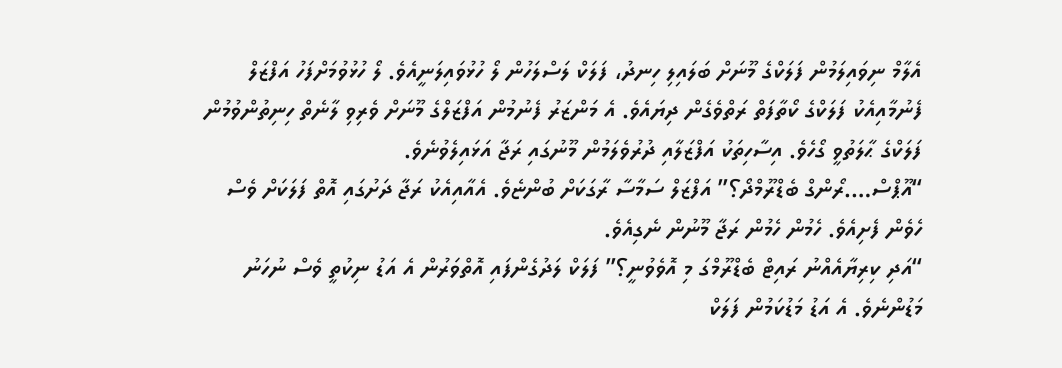އެލާމް ނިވައިލަމުން ފަލަކްގެ މޫނަށް ބަލައިލި ހިނދު، ފަލަކް ލަސްލަހުން ލޯ ހުޅުވައިލަނީއެވެ. ލޯ ހުޅުވުމަށްފަހު އަފްޒަލް ފެނުމާއިއެކު ފަލަކްގެ ކޯތާފަތް ރަތްވެގެން ދިޔައެވެ. އެ މަންޒަރު ފެނުމުން އަފްޒަލްގެ މޫނަށް ވެރިވި ލާނެތް ހިނިތުންވުމުން ފަލަކްގެ ޙާލަތުވީ ގޯހެވެ. އިސާހިތަކު އަފްޒަލާއި ދުރުވެލަމުން މޫނުގައި ރަޖާ އަޅައިލެވުނެވެ.
“އޫޕްސް….ރޯންގް ބެޑްރޫމްދޯ؟” އަފްޒަލް ސަމާސާ ރާގަކަށް ބުންޏެވެ. އެއާއިއެކު ރަޖާ ދަށުގައި އޮތް ފަލަކަށް ވެސް ހެވެން ފެށިއެވެ. ހެމުން ހެމުން ރަޖާ މޫނުން ނެގިއެވެ.
“އަދި ކިރިޔާއެއްނު ރައިޓް ބެޑްރޫމްގަ މި އޮވެވުނީ؟” ފަލަކް ލަދުގެންފައި އޮތްވަރުން އެ އަޑު ނިކުތީ ވެސް ނުހަނު މަޑުންނެވެ. އެ އަޑު މަޑުކަމުން ފަލަކް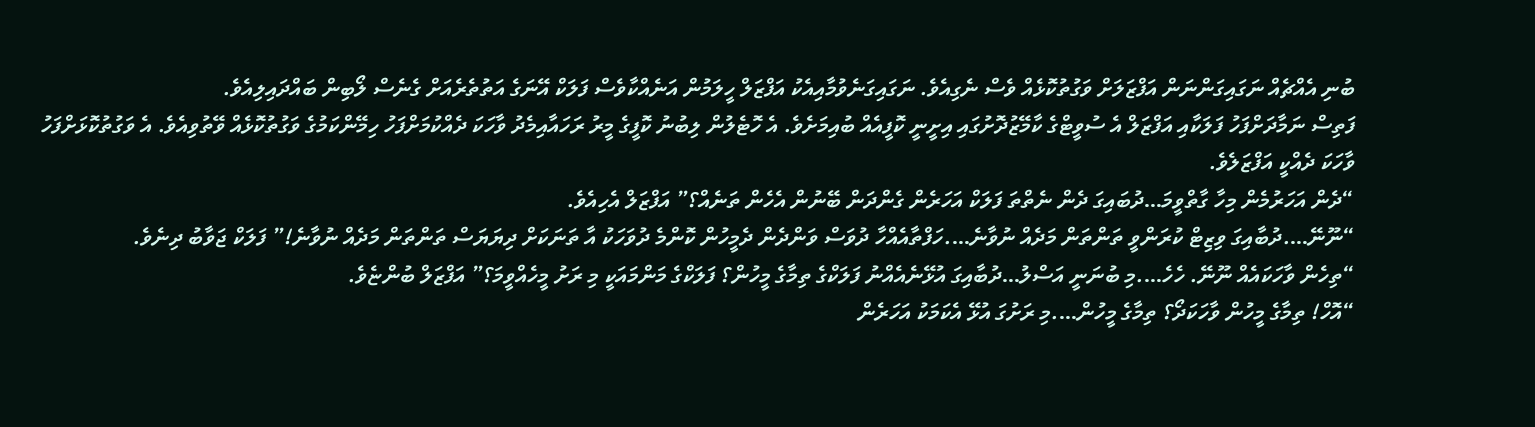ބުނި އެއްޗެއް ނަގައިގަންނަން އަފްޒަލަށް ވަގުތުކޮޅެއް ވެސް ނެގިއެވެ. ނަގައިގަނެވުމާއިއެކު އަފްޒަލް ހީލަމުން އަނެއްކާވެސް ފަލަކް އޭނަގެ އަތުތެރެއަށް ގެނެސް ލޯބިން ބައްދައިލިއެވެ.
ފަތިސް ނަމާދަށްފަހު ފަލަކާއި އަފްޒަލް އެ ސުވީޓްގެ ކާމޭޒުދޮށުގައި އިށީނީ ކޮފީއެއް ބުއިމަށެވެ. އެ ހޮޓެލުން ލިބުނު ކޮފީގެ މީރު ރަހައާއިމެދު ވާހަކަ ދެއްކުމަށްފަހު ހިމޭންކަމުގެ ވަގުތުކޮޅެއް ވޭތުވިއެވެ. އެ ވަގުތުކޮޅަށްފަހު ވާހަކަ ދެއްކީ އަފްޒަލެވެ.
“ދެން އަހަރުމެން މިހާ ގާތްވީމަ…ދުބައިގަ ދެން ނެތްތަ ފަލަކް އަހަރެން ގެންދަން ބޭނުން އެހެން ތަނެއް؟” އަފްޒަލް އެހިއެވެ.
“ނޫނޭ….ދުބާއިގަ ވިޒިޓް ކުރަންވީ ތަންތަން މަދެއް ނުވާނެ….ހަފްތާއެއްހާ ދުވަސް ވަންދެން ދެމީހުން ކޮންމެ ދުވަހަކު އާ ތަނަކަށް ދިޔަޔަސް ތަންތަން މަދެއް ނުވާނެ!” ފަލަކް ޖަވާބު ދިނެވެ.
“ތިހެން ވާހަކައެއް ނޫނޭ. ހެހެ….މި ބުނަނީ އަސްލު…ދުބާއިގަ އުޅޭނެއެއްނު ފަލަކްގެ ތިމާގެ މީހުން؟ ފަލަކްގެ މަންމައަކީ މި ރަށު މީހެއްވީމަ؟” އަފްޒަލް ބުންޏެވެ.
“އޮހް! ތިމާގެ މީހުން ވާހަކަދޯ؟ ތިމާގެ މީހުން….މި ރަށުގަ އުޅޭ އެކަމަކު އަހަރެން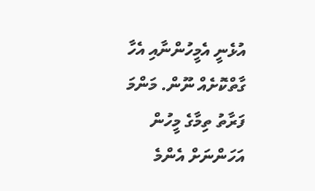އުޅެނީ އެމީހުންނާއި އެހާ ގާތްކޮށެއް ނޫން. މަންމަ ފަރާތު ތިމާގެ މީހުން އަހަންނަށް އެންމެ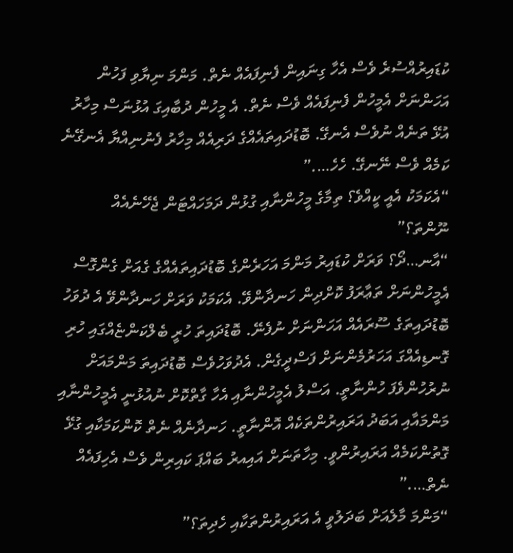ކުޑައިރުއްސުރެ ވެސް އެހާ ގިނައިން ފެނިފައެއް ނެތް. މަންމަ ނިޔާވި ފަހުން އަހަންނަށް އެމީހުން ފެނިފައެއް ވެސް ނެތް. އެ މީހުން ދުބާއިގަ އުޅުނަސް މިހާރު އުޅޭ ތަނެއް ނުވެސް އެނގޭ. ބޮޑުދައިތައެއްގެ ދަރިއެއް މިހާރު ފެނުނިއްޔާ އެނގޭނެ ކަމެއް ވެސް ނޭނގޭ. ހެހެ….”
“އެކަމަކު އެއީ ކީއްވެ؟ ތިމާގެ މީހުންނާއި ގުޅުން ދަމަހައްޓަން ޖެހޭނެއެއް ނޫންތަ؟”
“އާނ…ދޯ؟ ވަރަށް ކުޑައިރު މަންމަ އަހަރެންގެ ބޮޑުދައިތައެއްގެ ގެއަށް ގެންގޮސް އެމީހުންނަށް ތަޢާރަފު ކޮށްދިން ހަނދާންވޭ. އެކަމަކު ވަރަށް ހަނދާންވޭ އެ ދުވަހު ބޮޑުދައިތަގެ ސޫރައެއް އަހަންނަށް ނުފެނޭ. ބޮޑުދައިތަ ހުރީ ބެލްކަންޏެއްގައި ހުރި ގޮނޑިއެއްގަ އަހަރުމެންނަށް ފަސްދީގެން. އެދުވަހުވެސް ބޮޑުދައިތަ މަންމައަށް ނުރުހުންވެފަ ހުންނާތީ. އަސްލު އެމީހުންނާއި އެހާ ގާތްކޮށް ނުއުޅުނީ އެމީހުންނާއި މަންމައާއި އަބަދު އަރައިރުންތަކެއް އޮންނާތީ. ހަނދާނެއް ނެތް ކޮންކަމަކާއި ގުޅޭ ގޮތުންކަމެއް އަރައިރުންވީ. މިހާތަނަށް އައިއރު ބައްޕަ ކައިރިން ވެސް އެހިފައެއް ނެތް….”
“މަންމަ މާލެއަށް ބަދަލުވީ އެ އަރައިރުންތަކާއި ހެދިތަ؟”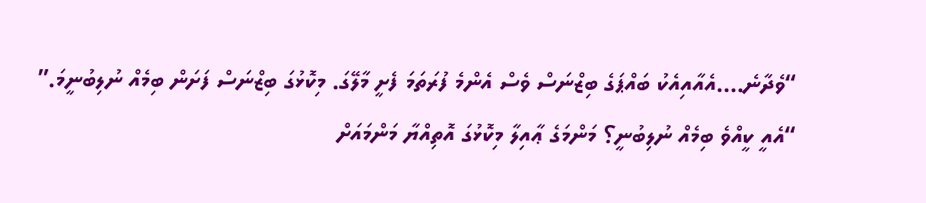“ވެދާނެ….އެއާއިއެކު ބައްޕަގެ ބިޒްނަސް ވެސް އެންމެ ފުރަތަމަ ފެށީ މާލޭގަ. މިކޮޅުގަ ބިޒްނަސް ފަށަން ބިމެއް ނުލިބުނީމަ.”
“އެއީ ކީއްވެ ބިމެއް ނުލިބުނީ؟ މަންމަގެ ޢާއިލާ މިކޮޅުގަ އޮތިއްޔާ މަންމައަށް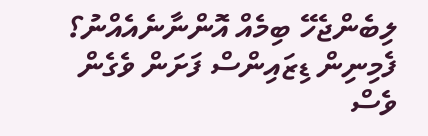ލިބެންޖެހޭ ބިމެއް އޮންނާނެއެއްނު؟ ފެމިނިން ޑިޒައިންސް ފަށަން ވެގެން ވެސް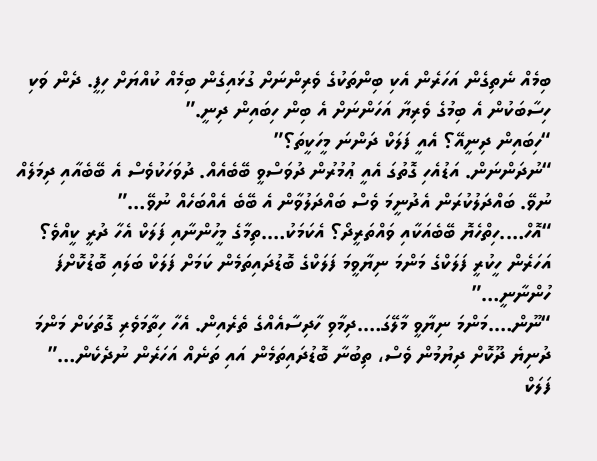ބިމެއް ނެތިގެން އަހަރެން އެކި ބިންތަކުގެ ވެރިންނަށް ގުޅައިގެން ބިމެއް ކުއްޔަށް ހިފީ. ދެން ވަކި ހިސާބަކުން އެ ބިމުގެ ވެރިޔާ އަހަންނަށް އެ ބިން ހިބައިން ދިނީ.”
“ހިބައިން ދިނީއޭ؟ އެއީ ފަލަކް ދަންނަ މީހަކީތަ؟”
“ނުދަންނަން. އަޑުއެހި ގޮތުގަ އެއީ ޢުމުރުން ދުވަސްވީ ބޭބެއެއް. ދުވަހަކުވެސް އެ ބޭބެއާއި ދިމަލެއް ނުވޭ. ބައްދަލުކުރަން އެދުނީމަ ވެސް ބައްދަލުވާން އެ ބޭބެ އެއްބަހެއް ނުވޭ…”
“އޮހް….ހިތްހެޔޮ ބޭބެއަކާއި ވައްތަރީދޯ؟ އެކަމަކު….ތިމާގެ މީހުންނާއި ފަލަކް އެހާ ދުރީ ކީއްވެ؟ އަހަރެން ހީކުރީ ފަލަކްގެ މަންމަ ނިޔާވީމަ ފަލަކްގެ ބޮޑުދައިތަމެން ކަމަށް ފަލަކް ބަލައި ބޮޑުކޮށްފަ ހުންނާނީ…”
“ނޫން….މަންމަ ނިޔާވީ މާލޭގަ….ދިމާވި ހާދިސާއެއްގެ ތެރެއިން. އެހާ ހިތާމަވެރި ގޮތަކަށް މަންމަ ދުނިޔެ ދޫކޮށް ދިޔުމުން ވެސް، ތިބުނާ ބޮޑުދައިތަމެން އައި ތަނެއް އަހަރެން ނުދެކެން…”
ފަލަކް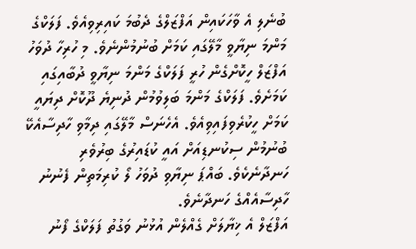ބުނެލި އެ ވާހަކައިން އަފްޒަލްގެ ދެބުމަ ކައިރިވިއެވެ. ފަލަކްގެ މަންމަ ނިޔާވީ މާލޭގައި ކަމަށް ބުނުމުންނެވެ. މި ހުރިހާ ދުވަހު އަފްޒަލް ހީކޮށްގެން ހުރީ ފަލަކްގެ މަންމަ ނިޔާވީ ދުބާއިގައި ކަމަށެވެ. ފަލަކްގެ މަންމަ ބަލިވުމުން ދުނިޔެ ދޫކޮށް ދިޔައީ ކަމަށް ހީކުރެވިފައިވިއެވެ. އެހެނަސް މާލޭގައި ދިމާވި ހާދިސާއެކޭ ބުނުމުން ސިކުނޑިއަށް އައީ ކުޑައިރުގެ ބިރުވެރި ހަނދާނެކެވެ. ބައްޕަ ނިޔާވި ދުވަހު ލޯ ކުރިމަތިން ފެނުނު ހާދިސާއެއްގެ ހަނދާނެވެ.
އަފްޒަލް އެ ޚިޔާލަށް ގެއްލެން އުޅުނު ވަގުތު ފަލަކްގެ ފޯނު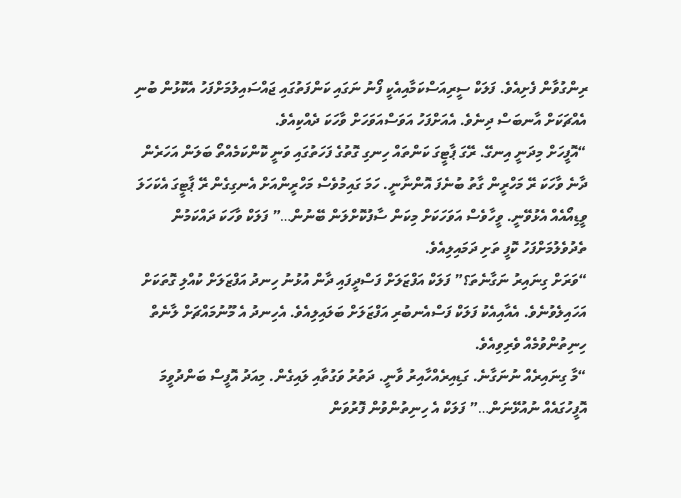ރިންގުވާން ފެށިއެވެ. ފަލަކް ސީރިއަސްކަމާއިއެކީ ފޯނު ނަގައި ކަންފަތުގައި ޖައްސައިލުމަށްފަހު އެކޮޅުން ބުނި އެއްޗަކަށް އާނބަސް ދިނެވެ. އެއަށްފަހު އަވަސްއަވަހަށް ވާހަކަ ދެއްކިއެވެ.
“އޮފީހަށް މިދަނީ އިނގޭ. ރޭގަ ޕާޓީގަ ކަންތައް ހިނގި ގޮތުގެ ފަހަތުގައި ވަނީ ކޮންކަމެއްތޯ ބަލަން އަހަރެން ދާނެ ވާހަކަ ރޭ މަހްރީން ގާތު ބުނެފަ އޮންނާނީ. ހަމަ ގައިމުވެސް މަހްރީންއަށް އެނގިގެން ރޭ ޕާޓީގަ އެކަހަލަ ވީޑިއޯއެއް އެޅުވޭނީ. ވީހާވެސް އަވަހަކަށް މިކަން ސާފުކޮށްލަން ބޭނުން…” ފަލަކް ވާހަކަ ދައްކަމުން ތެދުވެލުމަށްފަހު ކޮފީ ތަށި ދަމައިލިއެވެ.
“ވަރަށް ގިނައިރު ނަގާނެތަ؟” ފަލަކް އަފްޒަލަށް ފަސްދީފައި ދާން އުޅުނު ހިނދު އަފްޒަލަށް ކުއްލި ގޮތަކަށް އަހައިލެވުނެވެ. އެއާއިއެކު ފަލަކް ފަސްއެނބުރި އަފްޒަލަށް ބަލައިލިއެވެ. އެހިނދު އެ މޫނުމައްޗަށް ލާނެތް ހިނިތުންވުމެއް ވެރިވިއެވެ.
“މާ ގިނައިރެއް ނުނަގާނެ. ގަޑިއިރެއްހާއިރު ވާނީ. ދަތުރު ވަގުތާއި ލައިގެން. މިއަދު އޮފީސް ބަންދުވީމަ އޮފީހުގައެއް ނުއުޅޭނަން…” ފަލަކް އެ ހިނިތުންވުން ފޮރުވަން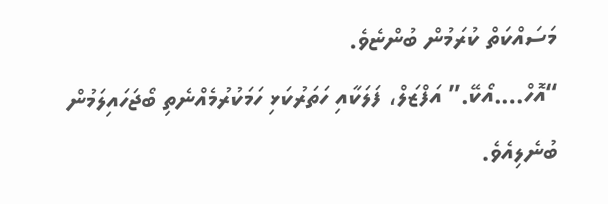މަސައްކަތް ކުރަމުން ބުންޏެވެ.
“އޮހް….އޯކޭ.” އަފްޒަލް، ފަލަކާއި ހަތަރުކަޅި ހަމަކުރުމެއްނެތި ބޯޖަހައިލަމުން ބުނެލިއެވެ.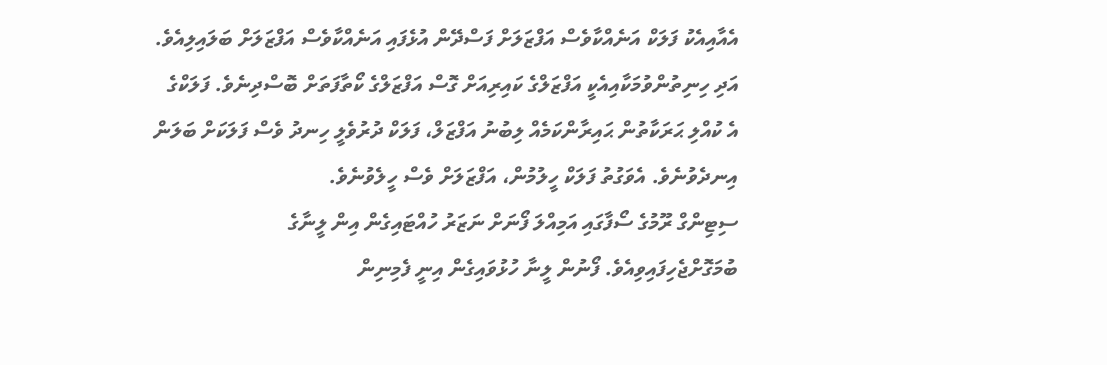އެއާއިއެކު ފަލަކް އަނެއްކާވެސް އަފްޒަލަށް ފަސްދޭން އުޅެފައި އަނެއްކާވެސް އަފްޒަލަށް ބަލައިލިއެވެ. އަދި ހިނިތުންވުމަކާއިއެކީ އަފްޒަލްގެ ކައިރިއަށް ގޮސް އަފްޒަލްގެ ކޯތާފަތަށް ބޮސްދިނެވެ. ފަލަކްގެ އެ ކުއްލި ޙަރަކާތުން ޙައިރާންކަމެއް ލިބުނު އަފްޒަލް، ފަލަކް ދުރުވެލީ ހިނދު ވެސް ފަލަކަށް ބަލަން އިނދެވުނެވެ. އެވަގުތު ފަލަކް ހީލުމުން، އަފްޒަލަށް ވެސް ހީލެވުނެވެ.
ސިޓިންގް ރޫމުގެ ސޯފާގައި އަމިއްލަ ފޯނަށް ނަޒަރު ހުއްޓައިގެން އިން ލީނާގެ ބުމަގޮށްޖެހިފައިވިއެވެ. ފޯނުން ލީނާ ހުޅުވައިގެން އިނީ ފެމިނިން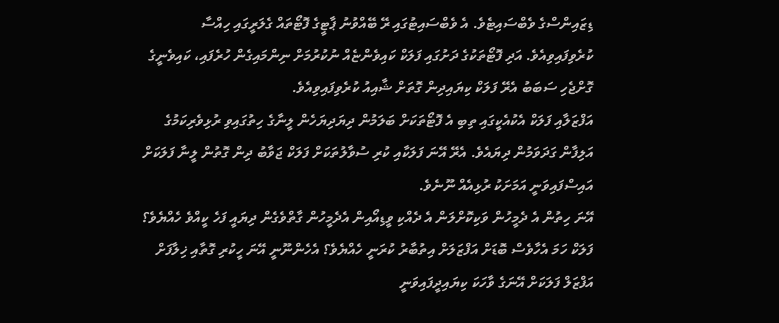ޑިޒައިންސްގެ ވެބްސައިޓެވެ. އެ ވެބްސައިޓުގައި ރޭ ބޭއްވުނު ޕާޓީގެ ފޮޓޯތައް ގެލަރީގައި ހިއްސާ ކުރެވިފައިވިއެވެ. އަދި ފޮޓޯތަކުގެ ދަށުގައި ފަލަކް ކައިވެންޏެއް ނުކުރުމަށް ނިންމައިގެން ހުރެފައި، ކައިވެނީގެ ގޮށްޖެހި ސަބަބު އެރޭ ފަލަކް ކިޔައިދިން ގޮތަށް ޝާއިއު ކުރެވިފައިވިއެވެ.
އަފްޒަލާއި ފަލަކް އެކުއެކީގައި ތިބި އެ ފޮޓޯތަކަށް ބަލަމުން ދިޔަދިޔަހެން ލީނާގެ ހިތުގައިވި ރުޅިވެރިކަމުގެ އަލިފާން ގަދަވަމުން ދިޔައެވެ. އެރޭ އޭނަ ފަލަކާއި ކުރި ސުވާލުތަކަށް ފަލަކް ޖަވާބު ދިން ގޮތުން ލީނާ ފަލަކަށް އައިސްފައިވަނީ އަމަށަކު ރުޅިއެއް ނޫނެވެ.
އޭނަ ހިތުން އެ ދެމީހުން ވަކިކޮށްލަން އެ ދެއްކި ވީޑިއޯއިން އެދެމީހުން ގާތްވެގެން ދިޔައީ ފަހެ ކީއްވެ ހެއްޔެވެ؟ ފަލަކް ހަމަ އެހާވެސް ބޮޑަށް އަފްޒަލަށް އިތުބާރު ކުރަނީ ހެއްޔެވެ؟ އެހެންނޫނީ އޭނަ ހީކުރި ގޮތާއި ޚިލާފަށް އަފްޒަލް ފަލަކަށް އޭނަގެ ވާހަކަ ކިޔައިދީފައިވަނީ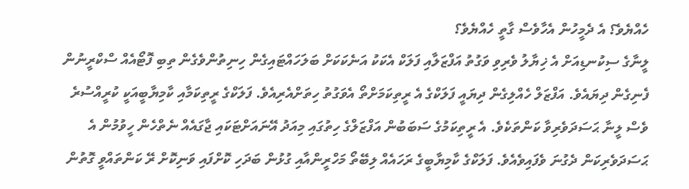ހެއްޔެވެ؟ އެ ދެމީހުން އެހާވެސް ގާތީ ހެއްޔެވެ؟
ލީނާގެ ސިކުނޑިއަށް އެ ޚިޔާލު ވެރިވި ވަގުތު އަފްޒަލާއި ފަލަކް އެކަކު އަނެކަކަށް ބަލަހައްޓައިގެން ހިނިތުންވެގެން ތިބި ފޮޓޯއެއް ސްކްރީނުން ފެނިގެން ދިޔައެވެ. އަފްޒަލް ހެއްލިގެން ދިޔައީ ފަލަކްގެ އެ ރީތިކަމަށްތޯ އެވަގުތު ހިތަށްއެރިއެވެ. ފަލަކްގެ ރީތިކަމާއި ކާމިޔާބީއަކީ ކުރީއްސުރެ ވެސް ލީނާ ޙަސަދަވެރިވާ ކަންތަކެވެ. އެ ރީތިކަމުގެ ސަބަބުން އަފްޒަލްގެ ހިތުގައި މިއަދު އޭނައަށްޓަކައި ޖާގައެއް ނެތްހެން ހީވުމުން އެ ޙަސަދަވެރިކަން ދެގުނަ ވެފައިވެއެވެ. ފަލަކްގެ ކާމިޔާބީގެ ރަހައެއް ލިބޭތޯ މަހްރީންއާއި ގުޅުން ބަދަހި ކޮށްފައި ވަނިކޮށް ރޭ ކަންތައްވީ ގޮތުން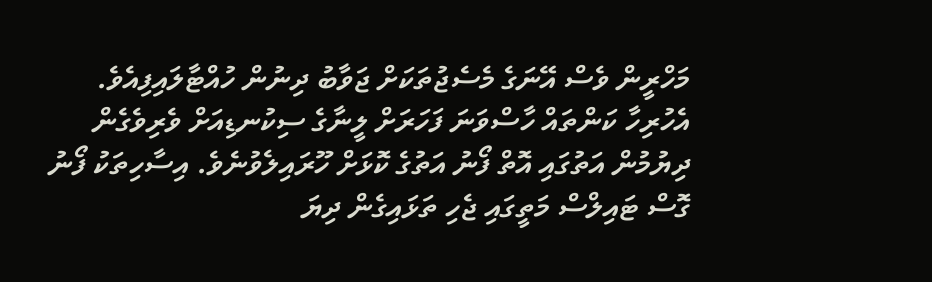މަހްރީން ވެސް އޭނަގެ މެސެޖުތަކަށް ޖަވާބު ދިނުން ހުއްޓާލައިފިއެވެ.
އެހުރިހާ ކަންތައް ހާސްވަނަ ފަހަރަށް ލީނާގެ ސިކުނޑިއަށް ވެރިވެގެން ދިޔުމުން އަތުގައި އޮތް ފޯނު އަތުގެ ކޮޅަށް ހޫރައިލެވުނެވެ. އިސާހިތަކު ފޯނު ގޮސް ޓައިލްސް މަތީގައި ޖެހި ތަޅައިގެން ދިޔަ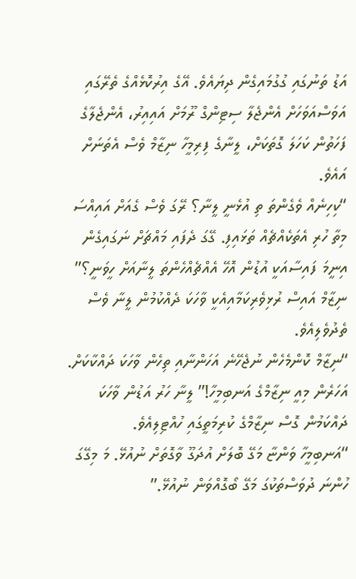އަޑު ތަނުގައި ގުގުމައިގެން ދިޔައެވެ. އޭގެ އިރުކޮޅެއްގެ ތެރޭގައި އަވަސްއަވަހަށް އެންޖެލާ ސިޓިންގް ރޫމަށް އައިއިރު، އެންޖެލާގެ ފަހަތުން ކަހަލަ ގޮތަކަށް، ލީނާގެ ފިރިމީހާ ނިޒާމް ވެސް އެތަނަށް އައެވެ.
“ކިހިނެއް ވެގެންތަ ތި އުޅެނީ ލީނާ؟ ރޭގަ ވެސް ގެއަށް އައިއްސަ މިތާ ހުރި އެތަކެއްޗެއް ތަޅައިފި. ގޭގަ ދެފައި މައްޗަށް ނަގައިގެން އިނީމަ ފައިސާއަކީ އުޑުން އޮހޭ އެއްޗެއްހެންތަ ލީނާއަށް ހީވަނީ؟” ނިޒާމް އައިސް ރުޅިވެރިކަމާއިއެކީ ވާހަކަ ދެއްކުމުން ލީނާ ވެސް ތެދުވެލިއެވެ.
“ނިޒާމް ކޮންމެހެން ނުޖެހޭނެ އަހަންނާއި ތިހެން ވާހަކަ ދައްކާކަށް. އަހަރެން މިއީ ނިޒާމްގެ އަނބިމީހާ!” ލީނާ ހަރު އަޑުން ވާހަކަ ދައްކަމުން ގޮސް ނިޒާމްގެ ކުރިމަތީގައި ހުއްޓިލިއެވެ.
“އަނބިމީހާ ވަންޏާ މަގޭ ބޮލަށް އުދަގޫ ވާގޮތަށް ނުއުޅޭ. މަ މިގޭގަ ހުންނަ ދުވަސްތަކުގަ މަގޭ ބޯގޮއްވަން ނުއުޅޭ.”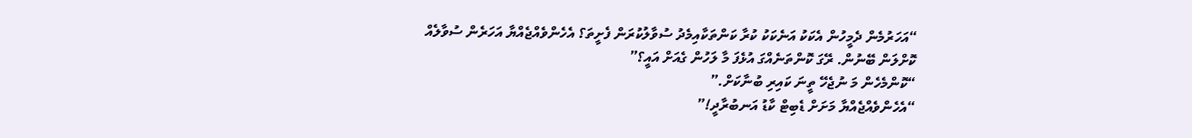“އަހަރުމެން ދެމީހުން އެކަކު އަނެކަކު ކުރާ ކަންތަކާއިމެދު ސުވާލުކުރަން ފެށީތަ؟ އެހެންވެއްޖެއްޔާ އަހަރެން ސުވާލެއް ކޮށްލަން ބޭނުން. ރޭގަ ކޮންތަނެއްގަ އުޅެފަ މާ ލަހުން ގެއަށް އައީ؟”
“ކޮންމެހެން މަ ނުޖެހޭ ތީނަ ކައިރި ބުނާކަށް.”
“އެހެންވެއްޖެއްޔާ މަށަށް ޑެބިޓް ކާޑު އަނބުރާދީ!”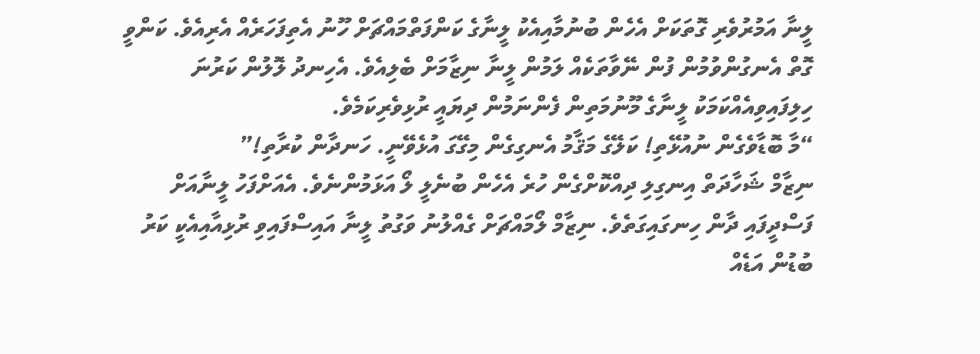ލީނާ އަމުރުވެރި ގޮތަކަށް އެހެން ބުނުމާއިއެކު ލީނާގެ ކަންފަތްމައްޗަށް ހޫނު އެތިފަހަރެއް އެރިއެވެ. ކަންވީ ގޮތް އެނގުންވުމުން ފުން ނޭވާތަކެއް ލަމުން ލީނާ ނިޒާމަށް ބެލިއެވެ. އެހިނދު ލޮލުން ކަރުނަ ހިލިފައިވިއެއްކަމަކު ލީނާގެ މޫނުމަތިން ފެންނަމުން ދިޔައީ ރުޅިވެރިކަމެވެ.
“މާ ބޮޑާވެގެން ނުއުޅޭތި! ކަލޭގެ މަޤާމު އެނގިގެން މިގޭގަ އުޅެވޭނީ. ހަނދާން ކުރާތި!”
ނިޒާމް ޝަހާދަތް އިނގިލި ދިއްކޮށްގެން ހުރެ އެހެން ބުނެލީ ލޯ އަޅަމުންނެވެ. އެއަށްފަހު ލީނާއަށް ފަސްދީފައި ދާން ހިނގައިގަތެވެ. ނިޒާމް ލޯމައްޗަށް ގެއްލުނު ވަގުތު ލީނާ އައިސްފައިވި ރުޅިއާއިއެކީ ކަރު ބުޑުން އަޑެއް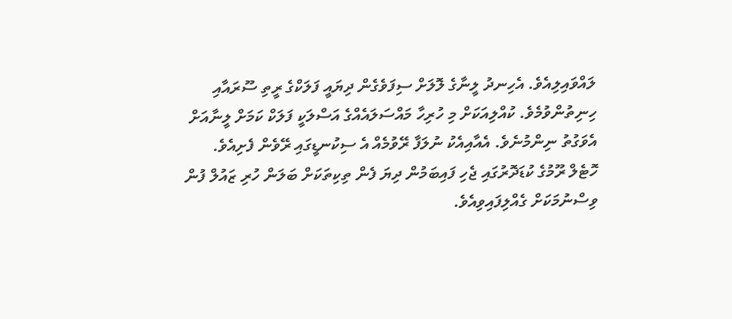ލައްވައިލިއެވެ. އެހިނދު ލީނާގެ ލޮލަށް ސިފަވެގެން ދިޔައީ ފަލަކްގެ ރީތި ސޫރައާއި ހިނިތުންވުމެވެ. ކުއްލިއަކަށް މި ހުރިހާ މައްސަލައެއްގެ އަސްލަކީ ފަލަކް ކަމަށް ލީނާއަށް އެވަގުތު ނިންމުނެވެ. އެއާއިއެކު ނުލަފާ ރޭވުމެއް އެ ސިކުނޑީގައި ރޭވެން ފެށިއެވެ.
ހޮޓެލް ރޫމުގެ ކުޑަދޮރުގައި ޖެހި ފައިބަމުން ދިޔަ ފެން ތިކިތަކަށް ބަލަން ހުރި ޒައުލް ފުން ވިސްނުމަކަށް ގެއްލިފައިވިއެވެ.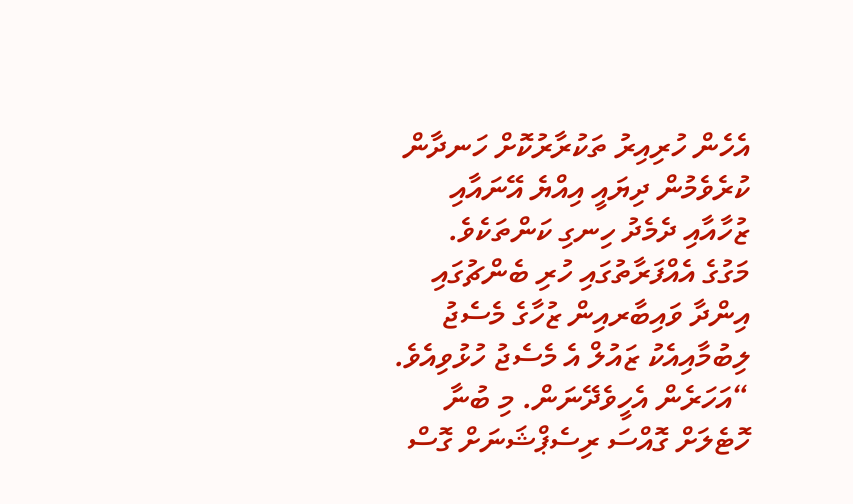އެހެން ހުރިއިރު ތަކުރާރުކޮށް ހަނދާން ކުރެވެމުން ދިޔައީ އިއްޔެ އޭނައާއި ޒުހާއާއި ދެމެދު ހިނގި ކަންތަކެވެ.
މަގުގެ އެއްފަރާތުގައި ހުރި ބެންޗުގައި އިންދާ ވައިބާރއިން ޒުހާގެ މެސެޖު ލިބުމާއިއެކު ޒައުލް އެ މެސެޖު ހުޅުވިއެވެ.
“އަހަރެން އެހީވެދޭނަން. މި ބުނާ ހޮޓެލަށް ގޮއްސަ ރިސެޕްޝަނަށް ގޮސް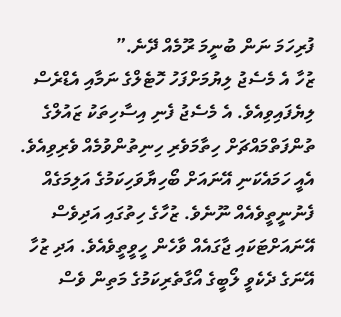ފުރިހަމަ ނަން ބުނީމަ ރޫމެއް ދޭނެ.”
ޒުހާ އެ މެސެޖު ލިޔުމަށްފަހު ހޮޓެލްގެ ނަމާއި އެޑްރެސް ލިޔެފައިވިއެވެ. އެ މެސެޖު ފެނި އިސާހިތަކު ޒައުލްގެ ތުންފަތްމައްޗަށް ހިތާމަވެރި ހިނިތުންވުމެއް ވެރިވިއެވެ. އެއީ ހަމައެކަނި އޭނައަށް ބޯހިޔާވަހިކަމުގެ އަލިމަގެއް ފެނުނީތީވެއެއް ނޫނެވެ. ޒުހާގެ ހިތުގައި އަދިވެސް އޭނައަށްޓަކައި ޖާގައެއް ވާހެން ހީވީތީވެއެވެ. އަދި ޒުހާ އޭނަގެ ދެކެވީ ލޯބީގެ އޯގާތެރިކަމުގެ މަތިން ވެސް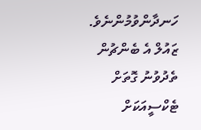ހަނދާންވުމުންނެވެ.
ޒައުލް އެ ބެންޗުން ތެދުވުނު ގޮތަށް ޓެކްސީއަކަށް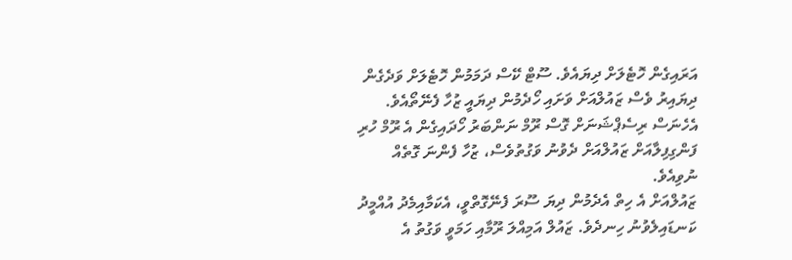އަރައިގެން ހޮޓެލަށް ދިޔައެވެ. ސޫޓް ކޭސް ދަމަމުން ހޮޓެލަށް ވަދެގެން ދިޔައިރު ވެސް ޒައުލްއަށް ވަށައި ހޯދެމުން ދިޔައީ ޒުހާ ފެނޭތޯއެވެ. އެހެނަސް ރިސެޕްޝަނަށް ގޮސް ރޫމް ނަންބަރު ހޯދައިގެން އެ ރޫމް ހުރި ފަންގިފިލާއަށް ޒައުލްއަށް ދެވުނު ވަގުތުވެސް، ޒުހާ ފެންނަ ގޮތެއް ނުވިއެވެ.
ޒައުލްއަށް އެ ހިތް އެދެމުން ދިޔަ ސޫރަ ފެނޭގޮތްވީ، އެކަމާއިމެދު އުއްމީދު ކަނޑައިލެވުނު ހިނދެވެ. ޒައުލް އަމިއްލަ ރޫމާއި ހަމަވީ ވަގުތު އެ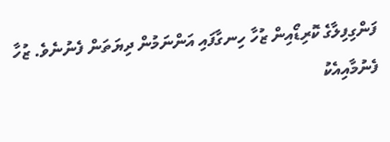ފަންގިފިލާގެ ކޮރިޑޯއިން ޒުހާ ހިނގާފައި އަންނަމުން ދިޔަތަން ފެނުނެވެ. ޒުހާ ފެނުމާއިއެކު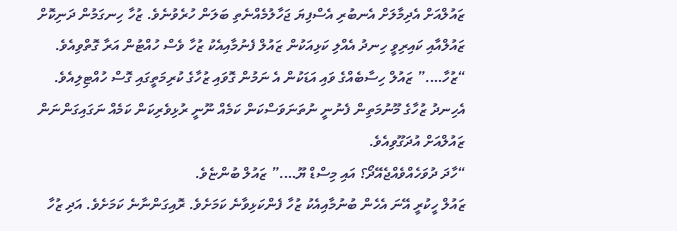ޒައުލްއަށް އެދިމާލަށް އެނބުރި އެސްފިޔަ ޖަހާލުމެއްނެތި ބަލަން ހުރެވުނެވެ. ޒުހާ ހިނގަމުން ދަނިކޮށް ޒައުލްއާއި ކައިރިވީ ހިނދު އެއްލި ކަޅިއަކުން ޒައުލް ފެނުމާއިއެކު ޒުހާ ވެސް ހުއްޓުން އަރާ ގޮތްވިއެވެ.
“ޒުހާ….” ޒައުލް ހިސާބެއްގެ ވައި އަޑަކުން އެ ނަމުން ގޮވައި ޒުހާގެ ކުރިމަތީގައި ގޮސް ހުއްޓިލިއެވެ. އެހިނދު ޒުހާގެ މޫނުމަތިން ފެނުނީ ނުތަނަވަސްކަން ކަމެއް ނޫނީ ރުޅިވެރިކަން ކަމެއް ނަގައިގަންނަން ޒައުލްއަށް އުދަގޫވިއެވެ.
“ހާދަ ދުވަހެއްވެއްޖެއޭދޯ؟ އައި މިސްޑް ޔޫ….” ޒައުލް ބުންޏެވެ.
ޒައުލް ހީކުރީ އޭނަ އެހެން ބުނުމާއިއެކު ޒުހާ ފެންކަޅިވާނެ ކަމަށެވެ. ރޮއިގަންނާނެ ކަމަށެވެ. އަދި ޒުހާ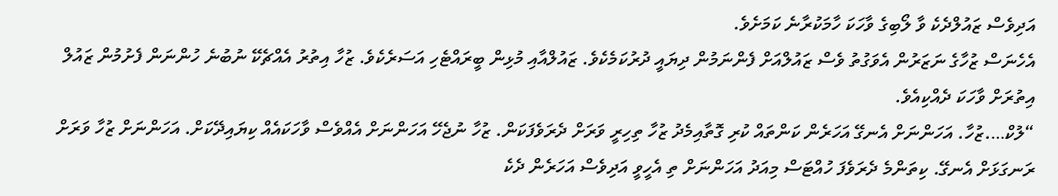އަދިވެސް ޒައުލްދެކެ ވާ ލޯބިގެ ވާހަކަ ހާމަކުރާނެ ކަމަށެވެ.
އެހެނަސް ޒުހާގެ ނަޒަރުން އެވަގުތު ވެސް ޒައުލްއަށް ފެންނަމުން ދިޔައީ ދުރުކަމެކެވެ. ޒައުލްއާއި މުޅިން ބީރައްޓެހި އަސަރެކެވެ. ޒުހާ އިތުރު އެއްޗެކޭ ނުބުނެ ހުންނަން ފެށުމުން ޒައުލް އިތުރަށް ވާހަކަ ދެއްކިއެވެ.
“ލުކް….ޒުހާ. އަހަންނަށް އެނގޭ އަހަރެން ކަންތައް ކުރި ގޮތާއިމެދު ޒުހާ ތިހިރީ ވަރަށް ދެރަވެފަކަން. ޒުހާ ނުޖެހޭ އަހަންނަށް އެއްވެސް ވާހަކައެއް ކިޔައިދޭކަށް. އަހަންނަށް ޒުހާ ވަރަށް ރަނގަޅަށް އެނގޭ. ކިތަންމެ ދެރަވެފަ ހުއްޓަސް މިއަދު އަހަންނަށް ތި އެހީވީ އަދިވެސް އަހަރެން ދެކެ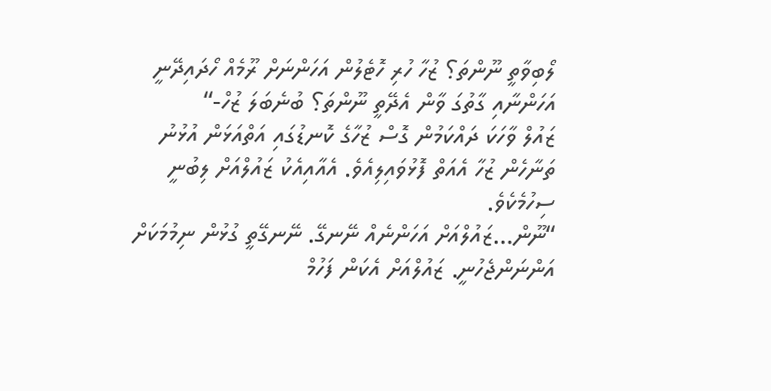ލޯބިވާތީ ނޫންތަ؟ ޒުހާ ހުރި ހޮޓެލުން އަހަންނަށް ރޫމެއް ހޯދައިދޭނީ އަހަންނާއި ގާތުގަ ވާން އެދޭތީ ނޫންތަ؟ ބުނެބަލަ ޒުހް-“
ޒައުލް ވާހަކަ ދައްކަމުން ގޮސް ޒުހާގެ ކޮނޑުގައި އަތްއަޅަން އުޅުނު ތަނާހެން ޒުހާ އެއަތް ފޮޅުވައިލިއެވެ. އެއާއިއެކު ޒައުލްއަށް ލިބުނީ ސިހުމެކެވެ.
“ނޫން…ޒައުލްއަށް އަހަންނެއް ނޭނގޭ. ނޭނގޭތީ ގުޅުން ނިމުމަކަށް އަންނަންޖެހުނީ. ޒައުލްއަށް އެކަން ފަހުމް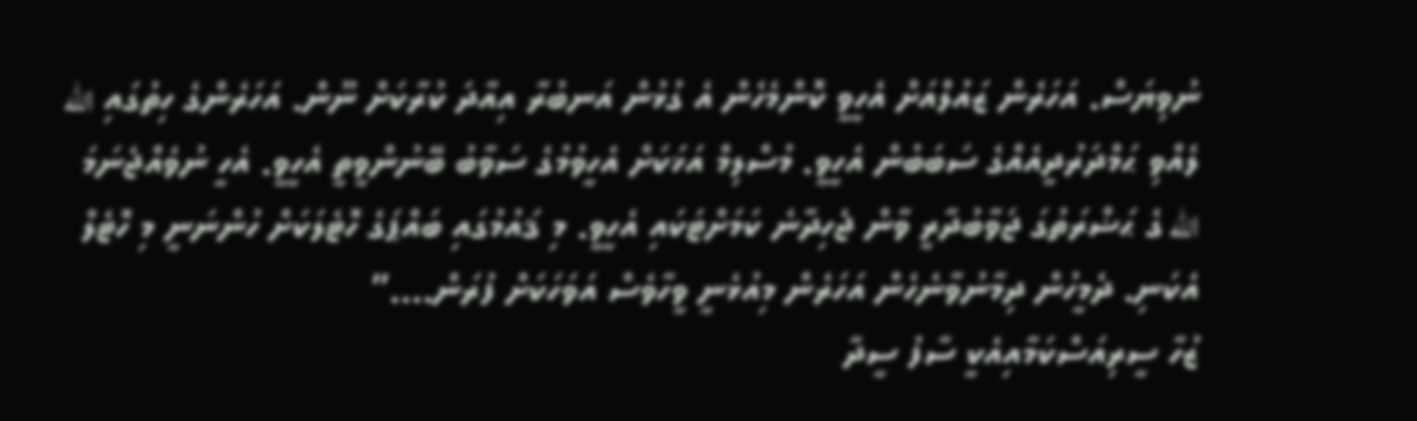ނުވިޔަސް. އަހަރެން ޒައުލްއަށް އެހީވީ ކޮންމެހެން އެ ގުޅުން އަނބުރާ އިއާދަ ކުރާކަށް ނޫން. އަހަރެންގެ ހިތުގައި الله ލެއްވި ޙަމްދަރުދީއެއްގެ ސަބަބުން އެހީވީ. މުސްލިމް އަޚަކަށް އެހީވުމުގެ ސަވާބު ބޭނުންވީތީ އެހީވީ. އެހީ ނުވެއްޖެނަމަ الله ގެ ޙަޟްރަތުގަ ޖަވާބުދާރީ ވާން ޖެހިދާނެ ކަމަށްޓަކައި އެހީވީ. މި ޤައުމުގައި ބައްޕަގެ ހޮޓެލަކަށް ހުންނަނީ މި ހޮޓެލް އެކަނި. ދެމީހުން ދިމާނުވާނެހެން އަހަރެން މިއުޅެނީ ވީހާވެސް އަވަހަކަށް ފުރަން….”
ޒުހާ ސީރިއަސްކަމާއިއެކީ ސާފު ސީދާ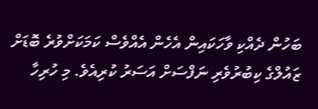ބަހުން ދެއްކި ވާހަކައިން އެހެން އެއްވެސް ކަމަކަށްވުރެ ބޮޑަށް ޒައުލްގެ ކިބުރުވެރި ނަފްސަށް އަސަރު ކުރިއެވެ. މި ހުރިހާ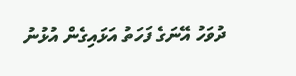ދުވަހު އޭނަގެ ފަހަތު އަޅައިގެން އުޅުނު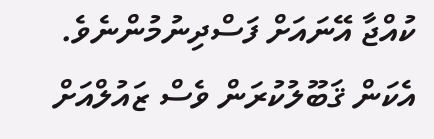ކުއްޖާ އޭނައަށް ފަސްދިނުމުންނެވެ. އެކަން ޤަބޫލުކުރަން ވެސް ޒައުލްއަށް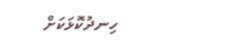ހިނދުކޮޅަކަށް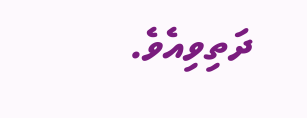ދަތިވިއެވެ.